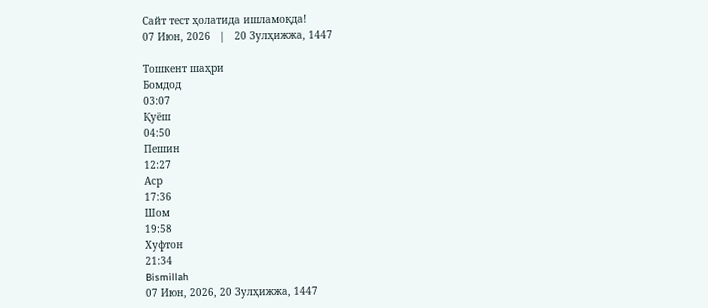Сайт тест ҳолатида ишламоқда!
07 Июн, 2026   |   20 Зулҳижжа, 1447

Тошкент шаҳри
Бомдод
03:07
Қуёш
04:50
Пешин
12:27
Аср
17:36
Шом
19:58
Хуфтон
21:34
Bismillah
07 Июн, 2026, 20 Зулҳижжа, 1447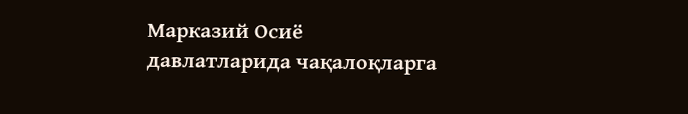Марказий Осиё давлатларида чақалоқларга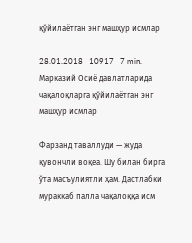қўйилаётган энг машҳур исмлар

28.01.2018   10917   7 min.
Марказий Осиё давлатларида чақалоқларга қўйилаётган энг машҳур исмлар

Фарзанд таваллуди — жуда қувончли воқеа. Шу билан бирга ўта масъулиятли ҳам. Дастлабки мураккаб палла чақалоққа исм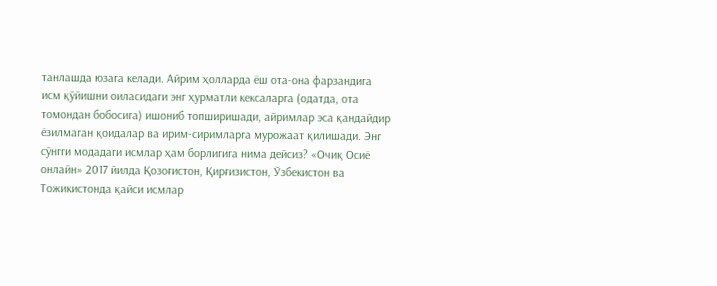танлашда юзага келади. Айрим ҳолларда ёш ота-она фарзандига исм қўйишни оиласидаги энг ҳурматли кексаларга (одатда, ота томондан бобосига) ишониб топширишади, айримлар эса қандайдир ёзилмаган қоидалар ва ирим-сиримларга мурожаат қилишади. Энг сўнгги модадаги исмлар ҳам борлигига нима дейсиз? «Очиқ Осиё онлайн» 2017 йилда Қозоғистон, Қирғизистон, Ўзбекистон ва Тожикистонда қайси исмлар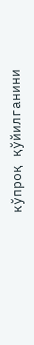кўпроқ қўйилганини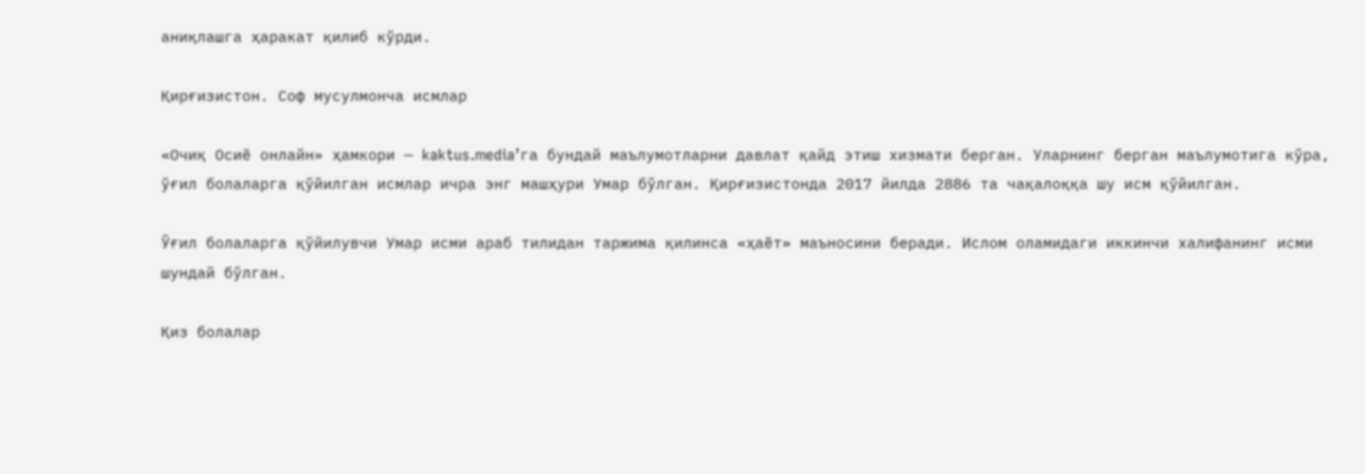аниқлашга ҳаракат қилиб кўрди.

Қирғизистон. Соф мусулмонча исмлар

«Очиқ Осиё онлайн» ҳамкори — kaktus.media’га бундай маълумотларни давлат қайд этиш хизмати берган. Уларнинг берган маълумотига кўра, ўғил болаларга қўйилган исмлар ичра энг машҳури Умар бўлган. Қирғизистонда 2017 йилда 2886 та чақалоққа шу исм қўйилган.

Ўғил болаларга қўйилувчи Умар исми араб тилидан таржима қилинса «ҳаёт» маъносини беради. Ислом оламидаги иккинчи халифанинг исми шундай бўлган.

Қиз болалар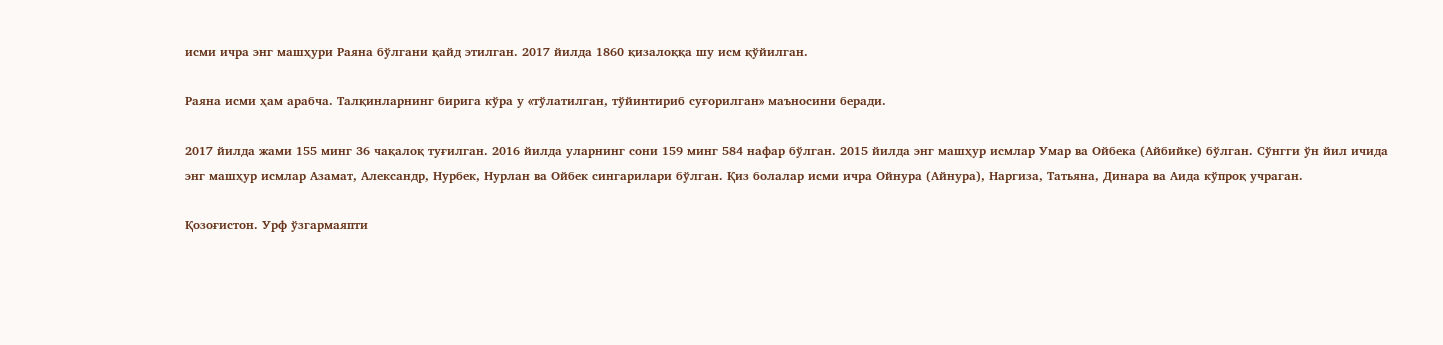исми ичра энг машҳури Раяна бўлгани қайд этилган. 2017 йилда 1860 қизалоққа шу исм қўйилган.

Раяна исми ҳам арабча. Талқинларнинг бирига кўра у «тўлатилган, тўйинтириб суғорилган» маъносини беради.

2017 йилда жами 155 минг 36 чақалоқ туғилган. 2016 йилда уларнинг сони 159 минг 584 нафар бўлган. 2015 йилда энг машҳур исмлар Умар ва Ойбека (Айбийке) бўлган. Сўнгги ўн йил ичида энг машҳур исмлар Азамат, Александр, Нурбек, Нурлан ва Ойбек сингарилари бўлган. Қиз болалар исми ичра Ойнура (Айнура), Наргиза, Татьяна, Динара ва Аида кўпроқ учраган.

Қозоғистон. Урф ўзгармаяпти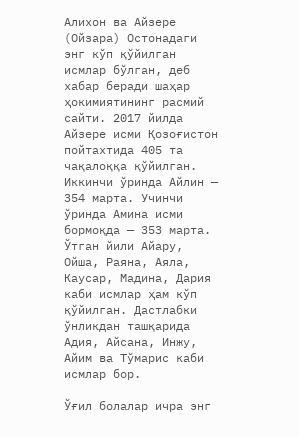Алихон ва Айзере (Ойзара) Остонадаги энг кўп қўйилган исмлар бўлган, деб хабар беради шаҳар ҳокимиятининг расмий сайти. 2017 йилда Айзере исми Қозоғистон пойтахтида 405 та чақалоққа қўйилган. Иккинчи ўринда Айлин — 354 марта. Учинчи ўринда Амина исми бормоқда — 353 марта. Ўтган йили Айару, Ойша, Раяна, Аяла, Каусар, Мадина, Дария каби исмлар ҳам кўп қўйилган. Дастлабки ўнликдан ташқарида Адия, Айсана, Инжу, Айим ва Тўмарис каби исмлар бор.

Ўғил болалар ичра энг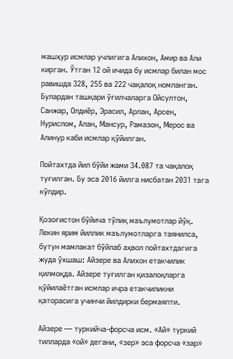машҳур исмлар учлигига Алихон, Амир ва Али кирган. Ўтган 12 ой ичида бу исмлар билан мос равишда 328, 255 ва 222 чақалоқ номланган. Булардан ташқари ўғилчаларга Ойсултон, Санжар, Олдиёр, Эрасил, Арлан, Арсен, Нурислом, Алан, Мансур, Рамазон, Мерос ва Алинур каби исмлар қўйилган.

Пойтахтда йил бўйи жами 34.087 та чақалоқ туғилган. Бу эса 2016 йилга нисбатан 2031 тага кўпдир.

Қозоғистон бўйича тўлиқ маълумотлар йўқ. Лекин ярим йиллик маълумотларга таянилса, бутун мамлакат бўйлаб аҳвол пойтахтдагига жуда ўхшаш: Айзере ва Алихон етакчилик қилмоқда. Айзере туғилган қизалоқларга қўйилаётган исмлар ичра етакчиликни қаторасига учинчи йилдирки бермаяпти.

Айзере — туркийча-форсча исм. «Ай» туркий тилларда «ой» дегани, «зер» эса форсча «зар»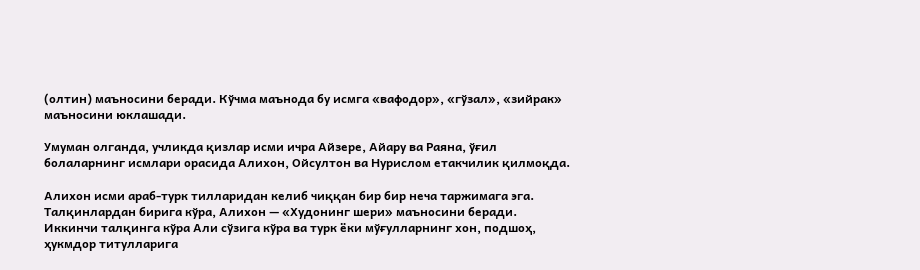(олтин) маъносини беради. Кўчма маънода бу исмга «вафодор», «гўзал», «зийрак» маъносини юклашади.

Умуман олганда, учликда қизлар исми ичра Айзере, Айару ва Раяна, ўғил болаларнинг исмлари орасида Алихон, Ойсултон ва Нурислом етакчилик қилмоқда.

Алихон исми араб-турк тилларидан келиб чиққан бир бир неча таржимага эга. Талқинлардан бирига кўра, Алихон — «Худонинг шери» маъносини беради. Иккинчи талқинга кўра Али сўзига кўра ва турк ёки мўғулларнинг хон, подшоҳ, ҳукмдор титулларига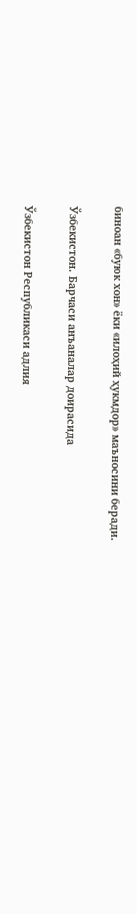биноан «буюк хон» ёки «илоҳий ҳукмдор» маъносини беради.

Ўзбекистон. Барчаси анъаналар доирасида

Ўзбекистон Республикаси адлия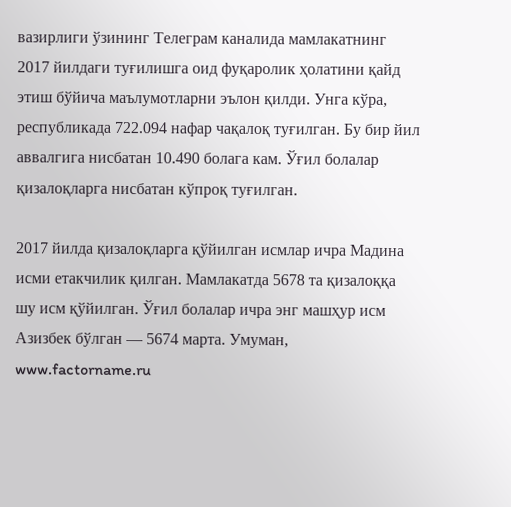вазирлиги ўзининг Телеграм каналида мамлакатнинг 2017 йилдаги туғилишга оид фуқаролик ҳолатини қайд этиш бўйича маълумотларни эълон қилди. Унга кўра, республикада 722.094 нафар чақалоқ туғилган. Бу бир йил аввалгига нисбатан 10.490 болага кам. Ўғил болалар қизалоқларга нисбатан кўпроқ туғилган.

2017 йилда қизалоқларга қўйилган исмлар ичра Мадина исми етакчилик қилган. Мамлакатда 5678 та қизалоққа шу исм қўйилган. Ўғил болалар ичра энг машҳур исм Азизбек бўлган — 5674 марта. Умуман, www.factorname.ru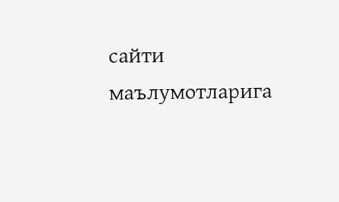сайти маълумотларига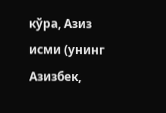кўра, Азиз исми (унинг Азизбек,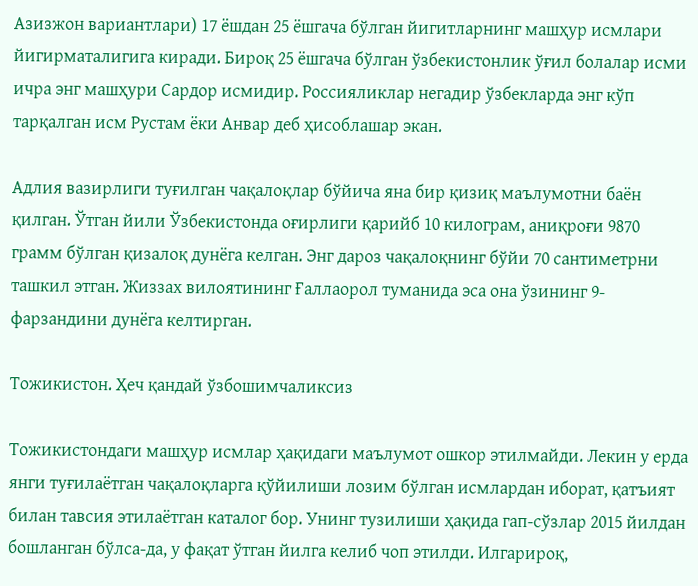Азизжон вариантлари) 17 ёшдан 25 ёшгача бўлган йигитларнинг машҳур исмлари йигирматалигига киради. Бироқ 25 ёшгача бўлган ўзбекистонлик ўғил болалар исми ичра энг машҳури Сардор исмидир. Россияликлар негадир ўзбекларда энг кўп тарқалган исм Рустам ёки Анвар деб ҳисоблашар экан.

Адлия вазирлиги туғилган чақалоқлар бўйича яна бир қизиқ маълумотни баён қилган. Ўтган йили Ўзбекистонда оғирлиги қарийб 10 килограм, аниқроғи 9870 грамм бўлган қизалоқ дунёга келган. Энг дароз чақалоқнинг бўйи 70 сантиметрни ташкил этган. Жиззах вилоятининг Ғаллаорол туманида эса она ўзининг 9-фарзандини дунёга келтирган.

Тожикистон. Ҳеч қандай ўзбошимчаликсиз

Тожикистондаги машҳур исмлар ҳақидаги маълумот ошкор этилмайди. Лекин у ерда янги туғилаётган чақалоқларга қўйилиши лозим бўлган исмлардан иборат, қатъият билан тавсия этилаётган каталог бор. Унинг тузилиши ҳақида гап-сўзлар 2015 йилдан бошланган бўлса-да, у фақат ўтган йилга келиб чоп этилди. Илгарироқ,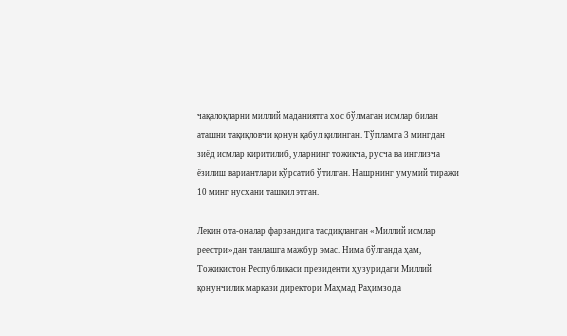чақалоқларни миллий маданиятга хос бўлмаган исмлар билан аташни тақиқловчи қонун қабул қилинган. Тўпламга 3 мингдан зиёд исмлар киритилиб, уларнинг тожикча, русча ва инглизча ёзилиш вариантлари кўрсатиб ўтилган. Нашрнинг умумий тиражи 10 минг нусхани ташкил этган.

Лекин ота-оналар фарзандига тасдиқланган «Миллий исмлар реестри»дан танлашга мажбур эмас. Нима бўлганда ҳам, Тожикистон Республикаси президенти ҳузуридаги Миллий қонунчилик маркази директори Маҳмад Раҳимзода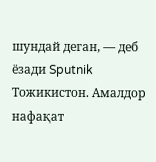шундай деган, — деб ёзади Sputnik Тожикистон. Амалдор нафақат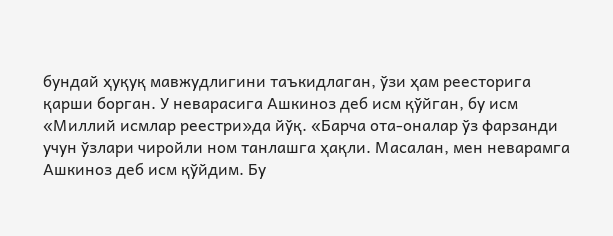бундай ҳуқуқ мавжудлигини таъкидлаган, ўзи ҳам реесторига қарши борган. У неварасига Ашкиноз деб исм қўйган, бу исм «Миллий исмлар реестри»да йўқ. «Барча ота-оналар ўз фарзанди учун ўзлари чиройли ном танлашга ҳақли. Масалан, мен неварамга Ашкиноз деб исм қўйдим. Бу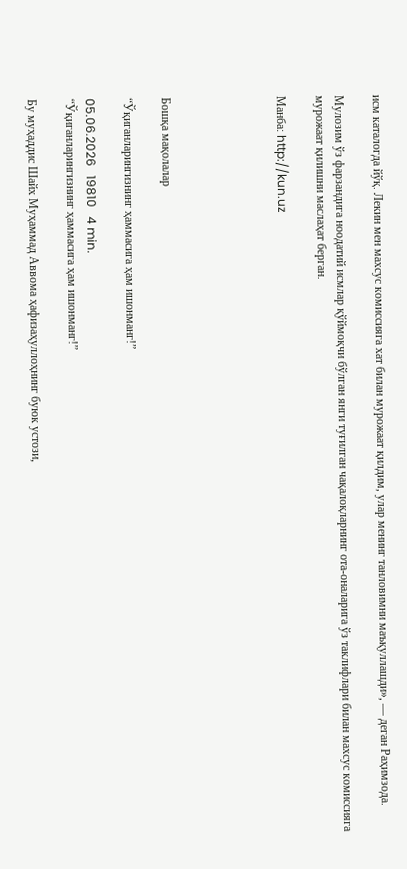исм каталогда йўқ. Лекин мен махсус комиссияга хат билан мурожаат қилдим, улар менинг танловимни маъқуллашди», — деган Раҳимзода.

Мулозим ўз фарзандига ноодатий исмлар қўймоқчи бўлган янги туғилган чақалоқларнинг ота-оналарига ўз таклифлари билан махсус комиссияга мурожаат қилишни маслаҳат берган.

Манба: http://kun.uz





Бошқа мақолалар

“Ўқиганларингизнинг ҳаммасига ҳам ишонманг!”

05.06.2026   19810   4 min.
“Ўқиганларингизнинг ҳаммасига ҳам ишонманг!”

Бу муҳаддис Шайх Муҳаммад Аввома ҳафизаҳуллоҳнинг буюк устози,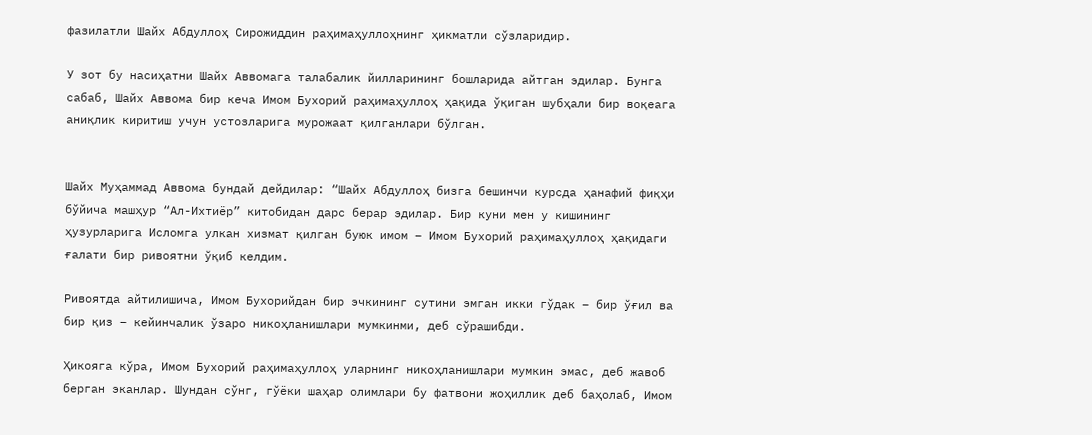фазилатли Шайх Абдуллоҳ Сирожиддин раҳимаҳуллоҳнинг ҳикматли сўзларидир.

У зот бу насиҳатни Шайх Аввомага талабалик йилларининг бошларида айтган эдилар. Бунга сабаб, Шайх Аввома бир кеча Имом Бухорий раҳимаҳуллоҳ ҳақида ўқиган шубҳали бир воқеага аниқлик киритиш учун устозларига мурожаат қилганлари бўлган.


Шайх Муҳаммад Аввома бундай дейдилар: “Шайх Абдуллоҳ бизга бешинчи курсда ҳанафий фиқҳи бўйича машҳур “Ал-Ихтиёр” китобидан дарс берар эдилар. Бир куни мен у кишининг ҳузурларига Исломга улкан хизмат қилган буюк имом – Имом Бухорий раҳимаҳуллоҳ ҳақидаги ғалати бир ривоятни ўқиб келдим.

Ривоятда айтилишича, Имом Бухорийдан бир эчкининг сутини эмган икки гўдак – бир ўғил ва бир қиз – кейинчалик ўзаро никоҳланишлари мумкинми, деб сўрашибди.

Ҳикояга кўра, Имом Бухорий раҳимаҳуллоҳ уларнинг никоҳланишлари мумкин эмас, деб жавоб берган эканлар. Шундан сўнг, гўёки шаҳар олимлари бу фатвони жоҳиллик деб баҳолаб, Имом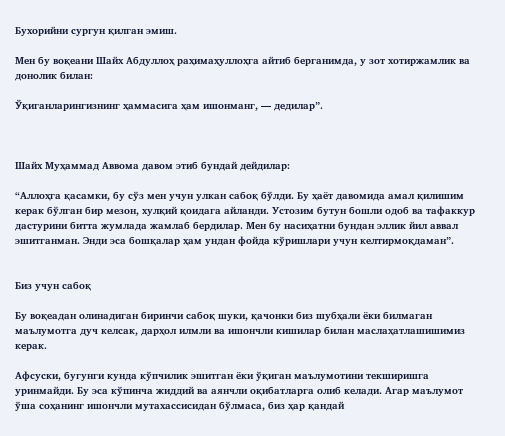Бухорийни сургун қилган эмиш.

Мен бу воқеани Шайх Абдуллоҳ раҳимаҳуллоҳга айтиб берганимда, у зот хотиржамлик ва донолик билан:

Ўқиганларингизнинг ҳаммасига ҳам ишонманг, — дедилар”.



Шайх Муҳаммад Аввома давом этиб бундай дейдилар:

“Аллоҳга қасамки, бу сўз мен учун улкан сабоқ бўлди. Бу ҳаёт давомида амал қилишим керак бўлган бир мезон, хулқий қоидага айланди. Устозим бутун бошли одоб ва тафаккур дастурини битта жумлада жамлаб бердилар. Мен бу насиҳатни бундан эллик йил аввал эшитганман. Энди эса бошқалар ҳам ундан фойда кўришлари учун келтирмоқдаман”.


Биз учун сабоқ

Бу воқеадан олинадиган биринчи сабоқ шуки, қачонки биз шубҳали ёки билмаган маълумотга дуч келсак, дарҳол илмли ва ишончли кишилар билан маслаҳатлашишимиз керак.

Афсуски, бугунги кунда кўпчилик эшитган ёки ўқиган маълумотини текширишга уринмайди. Бу эса кўпинча жиддий ва аянчли оқибатларга олиб келади. Агар маълумот ўша соҳанинг ишончли мутахассисидан бўлмаса, биз ҳар қандай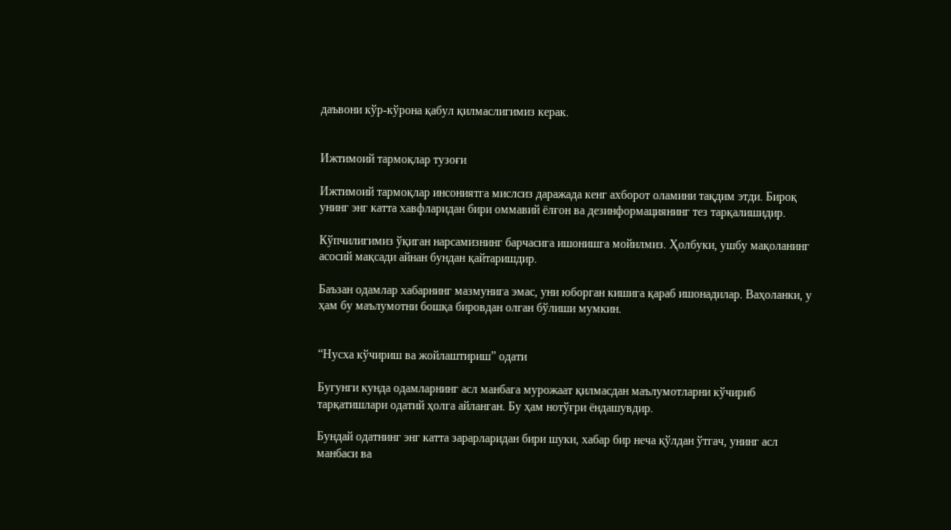даъвони кўр-кўрона қабул қилмаслигимиз керак.


Ижтимоий тармоқлар тузоғи

Ижтимоий тармоқлар инсониятга мислсиз даражада кенг ахборот оламини тақдим этди. Бироқ унинг энг катта хавфларидан бири оммавий ёлғон ва дезинформациянинг тез тарқалишидир.

Кўпчилигимиз ўқиган нарсамизнинг барчасига ишонишга мойилмиз. Ҳолбуки, ушбу мақоланинг асосий мақсади айнан бундан қайтаришдир.

Баъзан одамлар хабарнинг мазмунига эмас, уни юборган кишига қараб ишонадилар. Ваҳоланки, у ҳам бу маълумотни бошқа бировдан олган бўлиши мумкин.


“Нусха кўчириш ва жойлаштириш” одати

Бугунги кунда одамларнинг асл манбага мурожаат қилмасдан маълумотларни кўчириб тарқатишлари одатий ҳолга айланган. Бу ҳам нотўғри ёндашувдир.

Бундай одатнинг энг катта зарарларидан бири шуки, хабар бир неча қўлдан ўтгач, унинг асл манбаси ва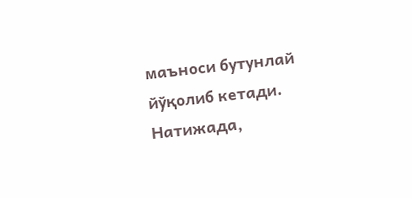маъноси бутунлай йўқолиб кетади. Натижада,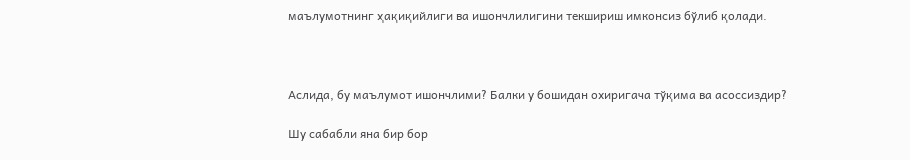маълумотнинг ҳақиқийлиги ва ишончлилигини текшириш имконсиз бўлиб қолади.



Аслида, бу маълумот ишончлими? Балки у бошидан охиригача тўқима ва асоссиздир?

Шу сабабли яна бир бор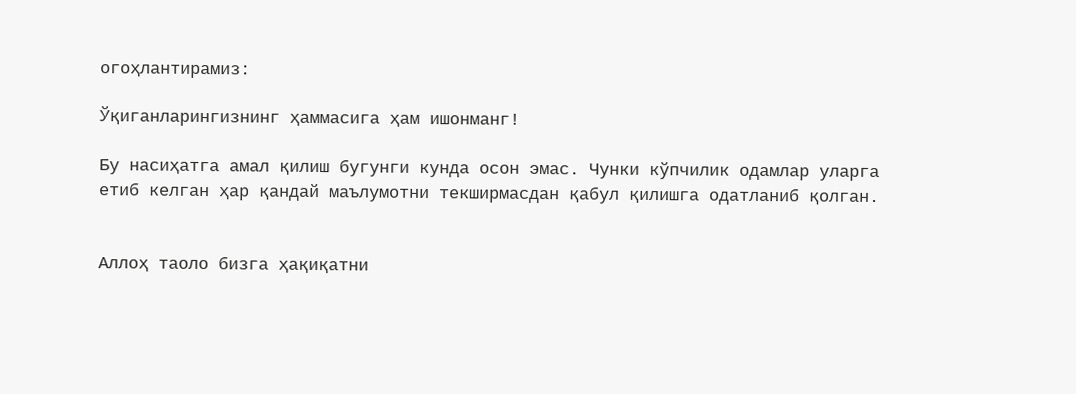огоҳлантирамиз:

Ўқиганларингизнинг ҳаммасига ҳам ишонманг!

Бу насиҳатга амал қилиш бугунги кунда осон эмас. Чунки кўпчилик одамлар уларга етиб келган ҳар қандай маълумотни текширмасдан қабул қилишга одатланиб қолган.


Аллоҳ таоло бизга ҳақиқатни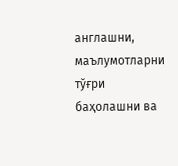англашни, маълумотларни тўғри баҳолашни ва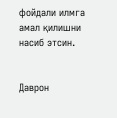фойдали илмга амал қилишни насиб этсин.


Даврон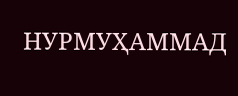НУРМУҲАММАД